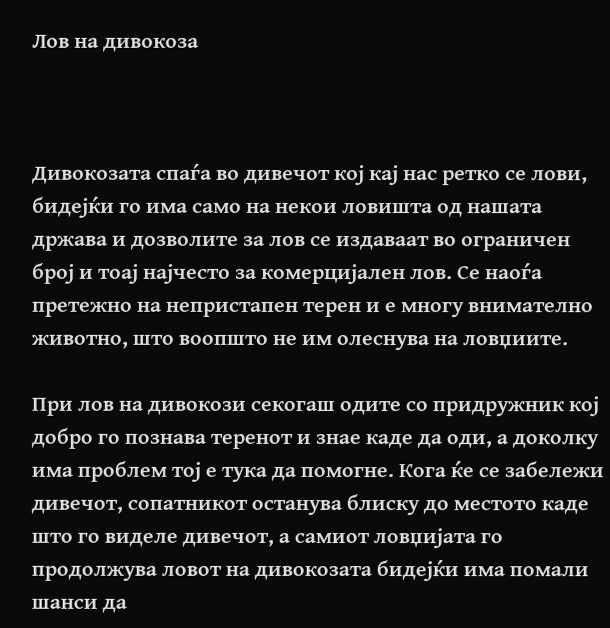Лов на дивокоза



Дивокозата спаѓа во дивечот кој кај нас ретко се лови, бидејќи го има само на некои ловишта од нашата држава и дозволите за лов се издаваат во ограничен број и тоај најчесто за комерцијален лов. Се наоѓа претежно на непристапен терен и е многу внимателно животно, што воопшто не им олеснува на ловџиите.

При лов на дивокози секогаш одите со придружник кој добро го познава теренот и знае каде да оди, а доколку има проблем тој е тука да помогне. Кога ќе се забележи дивечот, сопатникот останува блиску до местото каде што го виделе дивечот, а самиот ловџијата го продолжува ловот на дивокозата бидејќи има помали шанси да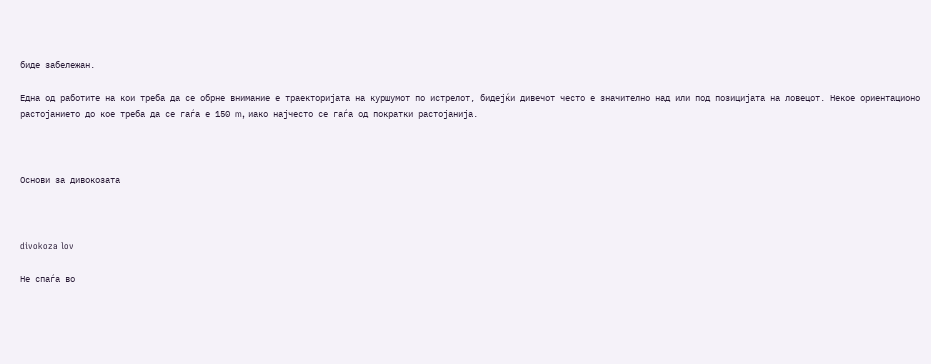биде забележан.

Една од работите на кои треба да се обрне внимание е траекторијата на куршумот по истрелот, бидејќи дивечот често е значително над или под позицијата на ловецот. Некое ориентационо растојанието до кое треба да се гаѓа е 150 m, иако најчесто се гаѓа од пократки растојанија.



Основи за дивокозата



divokoza lov

Не спаѓа во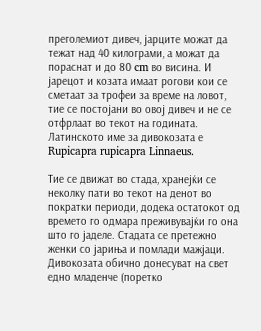преголемиот дивеч, јарците можат да тежат над 40 килограми, а можат да пораснат и до 80 cm во висина. И јарецот и козата имаат рогови кои се сметаат за трофеи за време на ловот, тие се постојани во овој дивеч и не се отфрлаат во текот на годината. Латинското име за дивокозата е Rupicapra rupicapra Linnaeus.

Тие се движат во стада, хранејќи се неколку пати во текот на денот во пократки периоди, додека остатокот од времето го одмара преживувајќи го она што го јаделе. Стадата се претежно женки со јариња и помлади мажјаци. Дивокозата обично донесуват на свет едно младенче (поретко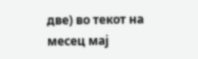две) во текот на месец мај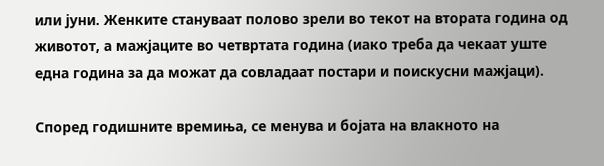или јуни. Женките стануваат полово зрели во текот на втората година од животот, а мажјаците во четвртата година (иако треба да чекаат уште една година за да можат да совладаат постари и поискусни мажјаци).

Според годишните времиња, се менува и бојата на влакното на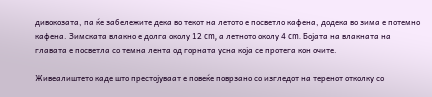дивокозата, па ќе забележите дека во текот на летото е посветло кафена, додека во зима е потемно кафена. Зимската влакно е долга околу 12 cm, а летното околу 4 cm. Бојата на влакната на главата е посветла со темна лента од горната усна која се протега кон очите.

Живеалиштето каде што престојуваат е повеќе поврзано со изгледот на теренот отколку со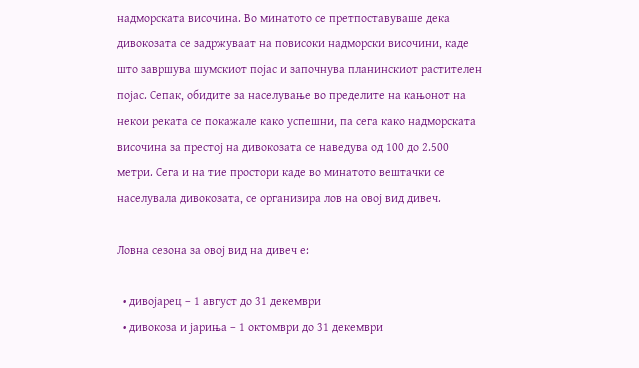надморската височина. Во минатото се претпоставуваше дека дивокозата се задржуваат на повисоки надморски височини, каде што завршува шумскиот појас и започнува планинскиот растителен појас. Сепак, обидите за населување во пределите на кањонот на некои реката се покажале како успешни, па сега како надморската височина за престој на дивокозата се наведува од 100 до 2.500 метри. Сега и на тие простори каде во минатото вештачки се населувала дивокозата, се организира лов на овој вид дивеч.

Ловна сезона за овој вид на дивеч е:

  • дивојарец – 1 август до 31 декември
  • дивокоза и јариња – 1 октомври до 31 декември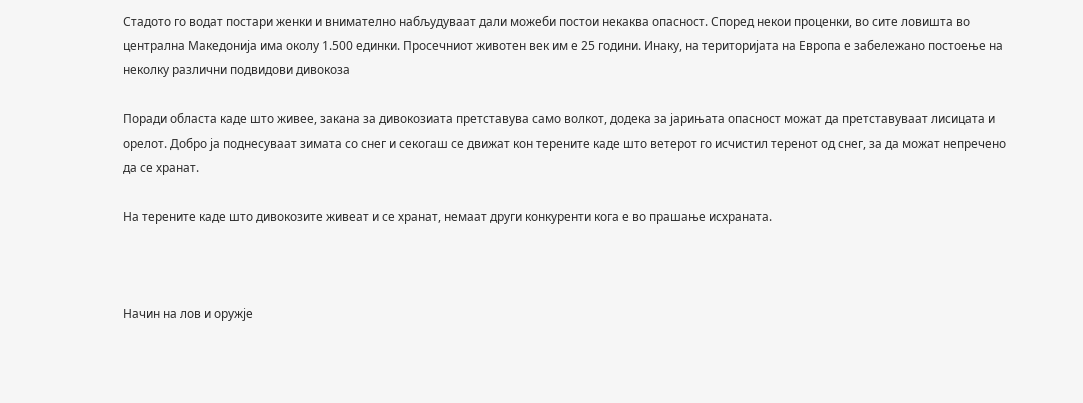Стадото го водат постари женки и внимателно набљудуваат дали можеби постои некаква опасност. Според некои проценки, во сите ловишта во централна Македонија има околу 1.500 единки. Просечниот животен век им е 25 години. Инаку, на територијата на Европа е забележано постоење на неколку различни подвидови дивокоза

Поради областа каде што живее, закана за дивокозиата претставува само волкот, додека за јарињата опасност можат да претставуваат лисицата и орелот. Добро ја поднесуваат зимата со снег и секогаш се движат кон терените каде што ветерот го исчистил теренот од снег, за да можат непречено да се хранат.

На терените каде што дивокозите живеат и се хранат, немаат други конкуренти кога е во прашање исхраната.



Начин на лов и оружје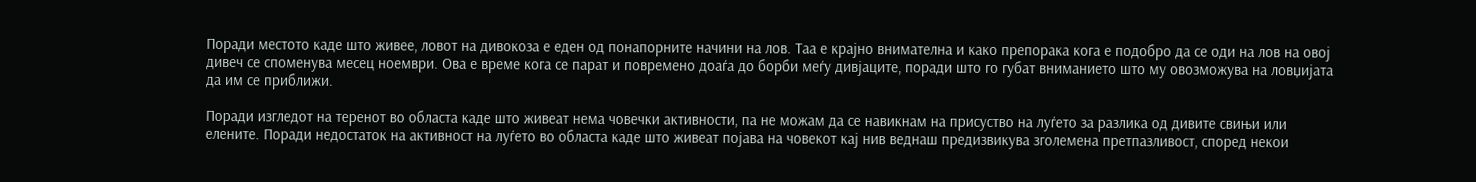Поради местото каде што живее, ловот на дивокоза е еден од понапорните начини на лов. Таа е крајно внимателна и како препорака кога е подобро да се оди на лов на овој дивеч се споменува месец ноември. Ова е време кога се парат и повремено доаѓа до борби меѓу дивјаците, поради што го губат вниманието што му овозможува на ловџијата да им се приближи.

Поради изгледот на теренот во областа каде што живеат нема човечки активности, па не можам да се навикнам на присуство на луѓето за разлика од дивите свињи или елените. Поради недостаток на активност на луѓето во областа каде што живеат појава на човекот кај нив веднаш предизвикува зголемена претпазливост, според некои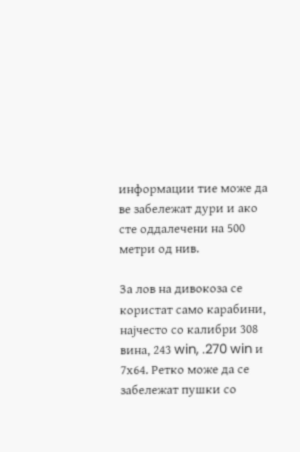информации тие може да ве забележат дури и ако сте оддалечени на 500 метри од нив.

За лов на дивокоза се користат само карабини, најчесто со калибри 308 вина, 243 win, .270 win и 7х64. Ретко може да се забележат пушки со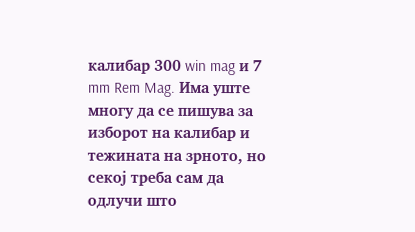калибар 300 win mag и 7 mm Rem Mag. Има уште многу да се пишува за изборот на калибар и тежината на зрното, но секој треба сам да одлучи што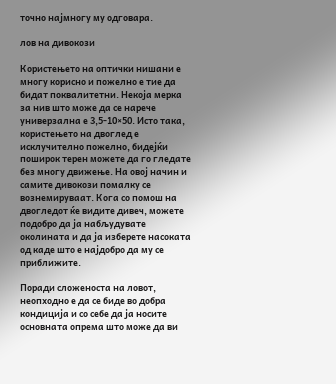точно најмногу му одговара.

лов на дивокози

Користењето на оптички нишани е многу корисно и пожелно е тие да бидат поквалитетни. Некоја мерка за нив што може да се нарече универзална е 3,5-10×50. Исто така, користењето на двоглед е исклучително пожелно, бидејќи поширок терен можете да го гледате без многу движење. На овој начин и самите дивокози помалку се вознемируваат. Кога со помош на двогледот ќе видите дивеч, можете подобро да ја набљудувате околината и да ја изберете насоката од каде што е најдобро да му се приближите.

Поради сложеноста на ловот, неопходно е да се биде во добра кондиција и со себе да ја носите основната опрема што може да ви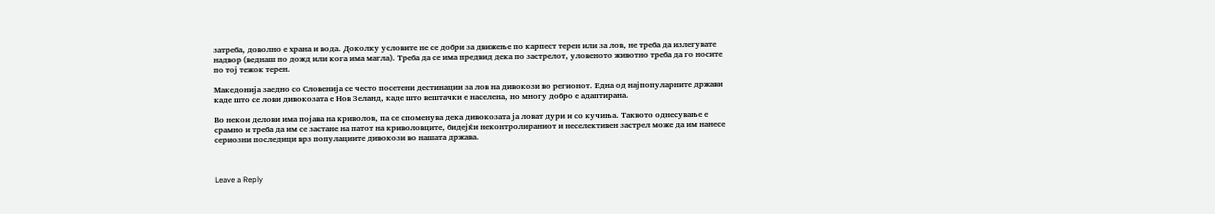затреба, доволно е храна и вода. Доколку условите не се добри за движење по карпест терен или за лов, не треба да излегувате надвор (веднаш по дожд или кога има магла). Треба да се има предвид дека по застрелот, уловеното животно треба да го носите по тој тежок терен.

Македонија заедно со Словенија се често посетени дестинации за лов на дивокози во регионот. Една од најпопуларните држави каде што се лови дивокозата е Нов Зеланд, каде што вештачки е населена, но многу добро е адаптирана.

Во некои делови има појава на криволов, па се споменува дека дивокозата ја ловат дури и со кучиња. Таквото однесување е срамно и треба да им се застане на патот на криволовците, бидејќи неконтролираниот и неселективен застрел може да им нанесе сериозни последици врз популациите дивокози во нашата држава.



Leave a Reply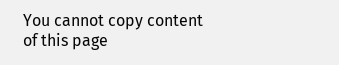You cannot copy content of this page